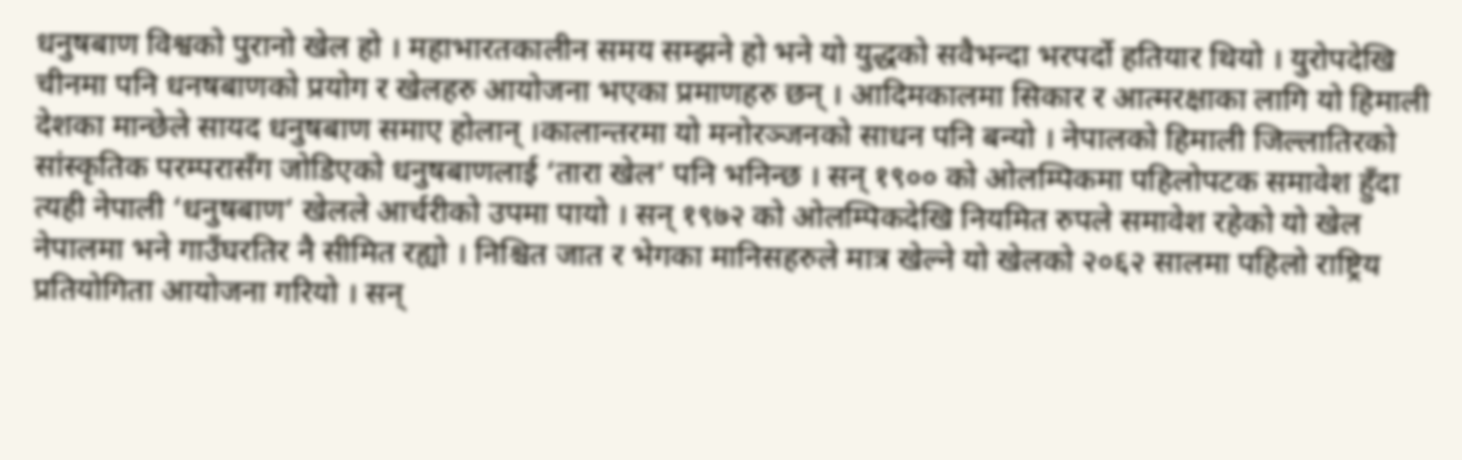धनुषबाण विश्वको पुरानो खेल हो । महाभारतकालीन समय सम्झने हो भने यो युद्धको सवैभन्दा भरपर्दो हतियार थियो । युरोपदेखि चीनमा पनि धनषबाणको प्रयोग र खेलहरु आयोजना भएका प्रमाणहरु छन् । आदिमकालमा सिकार र आत्मरक्षाका लागि यो हिमाली देशका मान्छेले सायद धनुषबाण समाए होलान् ।कालान्तरमा यो मनोरञ्जनको साधन पनि बन्यो । नेपालको हिमाली जिल्लातिरको सांस्कृतिक परम्परासँग जोडिएको धनुषबाणलाई ‘तारा खेल’ पनि भनिन्छ । सन् १९०० को ओलम्पिकमा पहिलोपटक समावेश हुँदा त्यही नेपाली ‘धनुषबाण’ खेलले आर्चरीको उपमा पायो । सन् १९७२ को ओलम्पिकदेखि नियमित रुपले समावेश रहेको यो खेल नेपालमा भने गाउँघरतिर नै सीमित रह्यो । निश्चित जात र भेगका मानिसहरुले मात्र खेल्ने यो खेलको २०६२ सालमा पहिलो राष्ट्रिय प्रतियोगिता आयोजना गरियो । सन्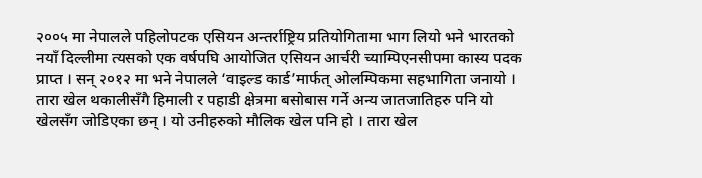२००५ मा नेपालले पहिलोपटक एसियन अन्तर्राष्ट्रिय प्रतियोगितामा भाग लियो भने भारतको नयाँ दिल्लीमा त्यसको एक वर्षपघि आयोजित एसियन आर्चरी च्याम्पिएनसीपमा कास्य पदक प्राप्त । सन् २०१२ मा भने नेपालले ‘वाइल्ड कार्ड’मार्फत् ओलम्पिकमा सहभागिता जनायो ।
तारा खेल थकालीसँगै हिमाली र पहाडी क्षेत्रमा बसोबास गर्ने अन्य जातजातिहरु पनि यो खेलसँग जोडिएका छन् । यो उनीहरुको मौलिक खेल पनि हो । तारा खेल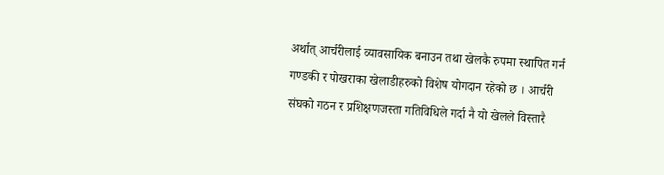अर्थात् आर्चरीलाई व्यावसायिक बनाउन तथा खेलकै रुपमा स्थापित गर्न गण्डकी र पोखराका खेलाडीहरुको विशेष योगदान रहेको छ । आर्चरी संघको गठन र प्रशिक्षणजस्ता गतिविधिले गर्दा नै यो खेलले विस्तारै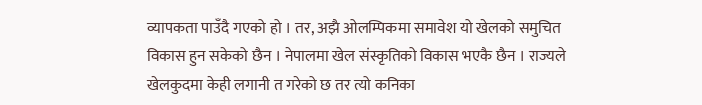व्यापकता पाउँदै गएको हो । तर, अझै ओलम्पिकमा समावेश यो खेलको समुचित विकास हुन सकेको छैन । नेपालमा खेल संस्कृतिको विकास भएकै छैन । राज्यले खेलकुदमा केही लगानी त गरेको छ तर त्यो कनिका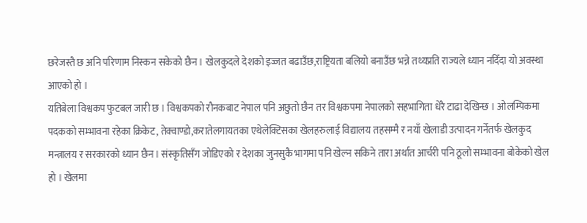छरेजस्तै छ अनि परिणाम निस्कन सकेको छैन । खेलकुदले देशको इज्जत बढाउँछ,राष्ट्रियता बलियो बनाउँछ भन्ने तथ्यप्रति राज्यले ध्यान नदिँदा यो अवस्था आएको हो ।
यतिबेला विश्वकप फुटबल जारी छ । विश्वकपको रौनकबाट नेपाल पनि अछुतो छैन तर विश्वकपमा नेपालको सहभागिता धेरै टाढा देखिन्छ । ओलम्पिकमा पदकको सम्भावना रहेका क्रिकेट, तेक्वाण्डो,करातेलगायतका एथेलेक्टिसका खेलहरुलाई विद्यालय तहसम्मै र नयाँ खेलाडी उत्पादन गर्नेतर्फ खेलकुद मन्त्रालय र सरकारको ध्यान छैन । संस्कृतिसँग जोडिएको र देशका जुनसुकै भागमा पनि खेल्न सकिने तारा अर्थात आर्चरी पनि ठूलो सम्भावना बोकेको खेल हो । खेलमा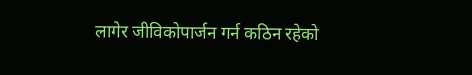लागेर जीविकोपार्जन गर्न कठिन रहेको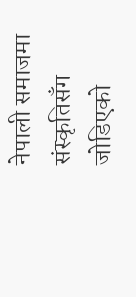नेपाली समाजमा संस्कृतिसँग जोडिएको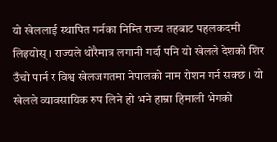यो खेललाई स्थापित गर्नका निम्ति राज्य तहबाट पहलकदमी लिइयोस् । राज्यले थोरैमात्र लगानी गर्दा पनि यो खेलले देशको शिर उँचो पार्न र विश्व खेलजगतमा नेपालको नाम रोशन गर्न सक्छ । यो खेलले व्यावसायिक रुप लिने हो भने हाम्रा हिमाली भेगको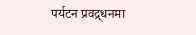पर्यटन प्रवद्र्धनमा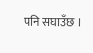पनि सघाउँछ ।